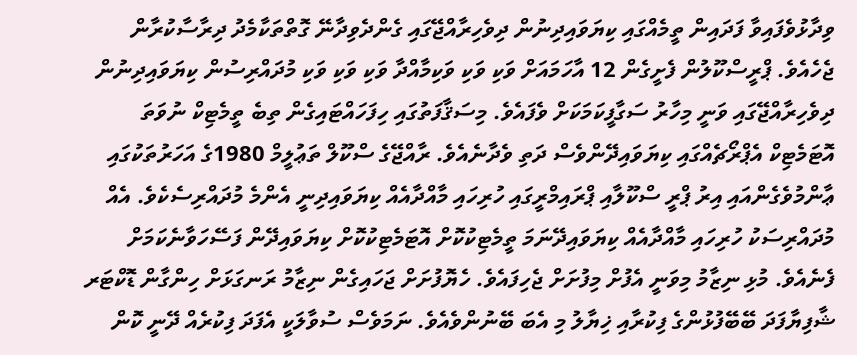ވިދާޅުވެފައިވާ ފަދައިން ތީމެއްގައި ކިޔަވައިދިނުން ދިވެހިރާއްޖޭގައި ގެންދެވިދާނޭ ގޮތްތަކާމެދު ދިރާސާކުރާން ޖެހެއެވެ. ޕްރީސްކޫލުން ފެށީގެން 12 އާހަމައަށް ވަކި ވަކި ވަކިމާއްދާ ވަކި ވަކި ވަކި މުދައްރިސުން ކިޔަވައިދިނުން ދިވެހިރާއްޖޭގައި ވަނީ މިހާރު ސަގާފީކަމަކަށް ވެފައެވެ. މިސަޤާފަތުގައި ހިފަހައްޓައިގެން ތިބެ ތީމެޓިކް ނުވަތަ އޮޓަމެޓިކް އެޕްރޯޗެއްގައި ކިޔަވައިދޭންވެސް ދަތި ވެދާނެއެވެ. ރާއްޖޭގެ ސްކޫލް ތަޢުލީމް 1980ގެ އަހަރުތަކުގައި ޢާންމުވެގެންއައި އިރު ޕްރީ ސްކޫލާއި ޕްރައިމްރީގައި ހުރިހައި މާއްދާއެއް ކިޔަވައިދިނީ އެންމެ މުދައްރިސެކެވެ. އެއް މުދައްރިސަކު ހުރިހައި މާއްދާއެއް ކިޔަވައިދޭނަމަ ތީމެޓިކުކޮށް އޮޓަމެޓިކުކޮށް ކިޔަވައިދޭން ފަސޭހަވާނެކަމަށް ފެނެއެވެ. މުޅި ނިޒާމު މިވަނީ އެފުށް މިފުށަށް ޖެހިފައެވެ. ހެޔޮފުށަށް ޖަހައިގެން ނިޒާމު ރަނގަޅަށް ހިންގާން ޑޮކްޓަރ ޝާފިޔާފަދަ ބޭބޭފުޅުންގެ ފިކުރާއި ޚިޔާލު މި އެބަ ބޭނުންވެއެވެ. ނަމަވެސް ސުވާލަކީ އެފަދަ ފިކުރެއް ދޭނީ ކޮން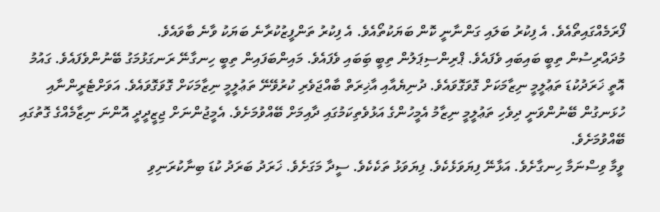ފޯރަމެއްގައިތޯއެވެ. އެ ފިކުރު ބަލައި ގަންނާނީ ކޮން ބަޔަކުތޯއެވެ. އެ ފިކުރު ތަންފީޒުކުރާނެ ބަޔަކު ވާނެ ބާވައެވެ.
މުދައްރިސުން ތިބީ ބައިބައި ވެފައެވެ. ޕްރިންސިޕަލުން ތިބީ ބަިބައި ވެފައެވެ. މައިންބަފައިން ތިބީ ހިނގާނޭ ރަނގަޅުމަގު ބޭނުންވެފައެވެ. ގައުމު އޮތީ ޚަރަދުކުޑަ ތަޢުލީމީ ނިޒާމަކަށް ގޮވަގޮވައެވެ. ދުނިޔެއާއި އާޚިރަތް ބާއްޖަވެރި ކުރުވޭނޭ ތަޢުލީމީ ނިޒާމަކަށް ގޮވަގޮވައެވެ. އަވަށްޓެރީންނާއި ހުޅަނގުން ބޭނުންވަނީ ދިވެހި ތަޢުލީމީ ނިޒާމު އެމީހުންގެ އަޅުވެތިކަމުގައި ދާއިމަށް ބޭއްވުމަށެވެ. އެމީޖުންނަށް ޖިޒީދީދީ އޮންނަ ނިޒާމެއްގެ ގޮތުގައި ބޭއްވުމަށެވެ.
ވީމާ ވިސްނަމާ ހިނގާށެވެ. އަޅާނޭ ފިޔަވަޅެކެވެ. ފިޔަވަޅު ތަކެކެވެ. ސީދާ މަގަށެވެ. ޚަރަދު ބަރަދު ކުޑަ ބިނާކުރަނިވި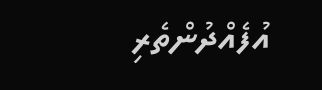އުފެއްދުންތެރި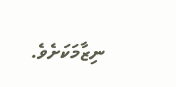ނިޒާމަކަށެވެ.